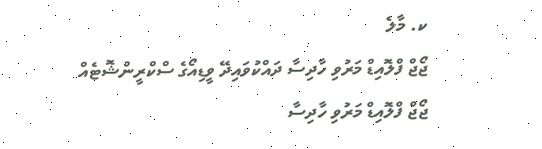ކ. މާލެ
ޖޯޖް ފްލޮއިޑް މަރުވި ހާދިސާ ދައްކުވައިދޭ ވީޑިއޯގެ ސްކްރީންޝޮޓެއް
ޖޯޖް ފްލޮއިޑް މަރުވި ހާދިސާ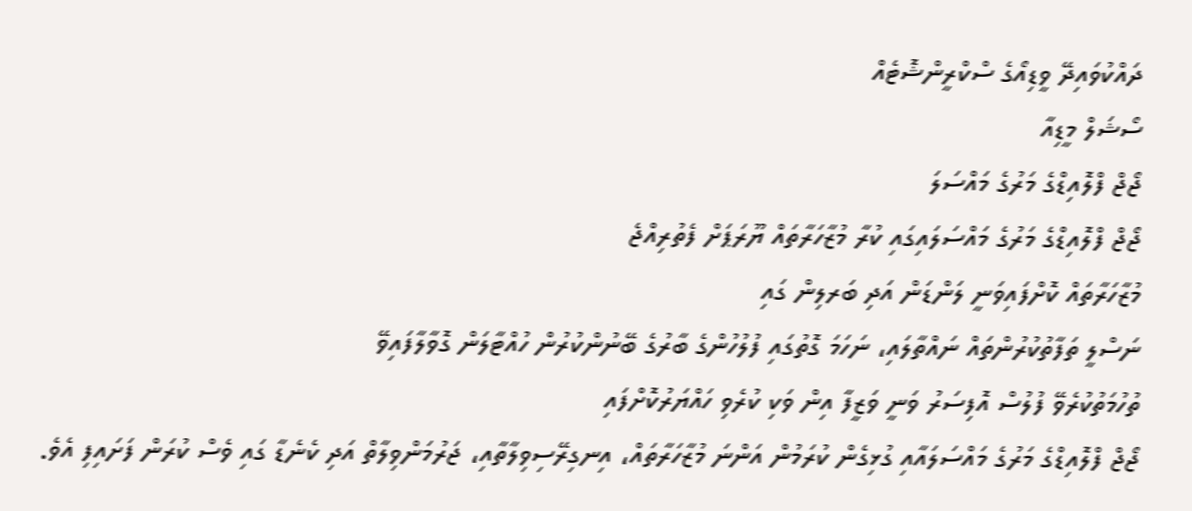ދައްކުވައިދޭ ވީޑިއޯގެ ސްކްރީންޝޮޓެއް
ސޯޝަލް މީޑިއާ
ޖޯޖް ފްލޮއިޑްގެ މަރުގެ މައްސަލަ
ޖޯޖް ފްލޮއިޑްގެ މަރުގެ މައްސަލައިގައި ކުރާ މުޒާހަރާތައް ޔޫރަޕަށް ފެތުރިއްޖެ
މުޒާހަރާތައް ކޮށްފައިވަނީ ލަންޑަން އަދި ބަރލިން ގައި
ނަސްލީ ތަފާތުކުރުންތައް ނައްތާލައި، ނަހަމަ ގޮތުގައި ފުލުހުންގެ ބާރުގެ ބޭނުންކުރުން ހުއްޓާލަން ގޮވާލާފައިވޭ
ތުހުމަތުކުރެވޭ ފުލުސް އޮފިސަރު ވަނީ ވަޒީފާ އިން ވަކި ކުރެވި ހައްޔަރުކޮށްފައި
ޖޯޖް ފްލޮއިޑްގެ މަރުގެ މައްސަލައާއި ގުޅިގެން ކުރަމުން އަންނަ މުޒާހަރާތައް، އިނގިރޭސިވިލާތާއި، ޖަރުމަންވިލާތް އަދި ކެނެޑާ ގައި ވެސް ކުރަން ފަށައިފި އެވެ.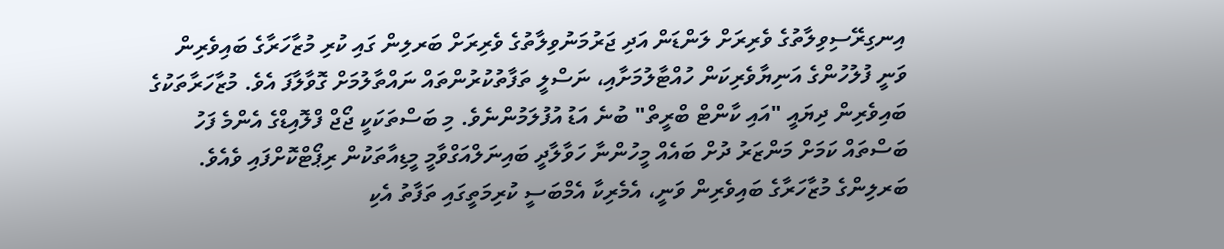އިނގިރޭސިވިލާތުގެ ވެރިރަށް ލަންޑަން އަދި ޖަރުމަނުވިލާތުގެ ވެރިރަށް ބަރލިން ގައި ކުރި މުޒާހަރާގެ ބައިވެރިން ވަނީ ފުލުހުންގެ އަނިޔާވެރިކަން ހުއްޓާލުމަށާއި، ނަސްލީ ތަފާތުކުރުންތައް ނައްތާލުމަށް ގޮވާލާފަ އެވެ. މުޒާހަރާތަކުގެ ބައިވެރިން ދިޔައީ "އައި ކާންޓް ބްރީތް" ބުނެ އަޑު އުފުލަމުންނެވެ. މި ބަސްތަކަކީ ޖޯޖް ފްލޮއިޑްގެ އެންމެ ފަހު ބަސްތައް ކަމަށް މަންޒަރު ދުށް ބައެއް މީހުންނާ ހަވާލާދީ ބައިނަލްއަގްވާމީ މީޑިއާތަކުން ރިޕޯޓްކޮށްފައި ވެއެވެ.
ބަރލިންގެ މުޒާހަރާގެ ބައިވެރިން ވަނީ، އެމެރިކާ އެމްބަސީ ކުރިމަތީގައި ތަފާތު އެކި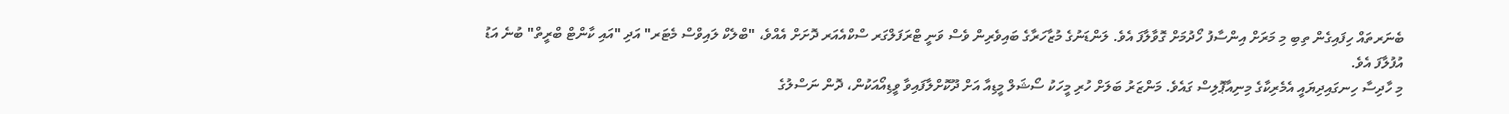ބެނަރތައް ހިފައިގެން ތިބި މި މަރަށް އިންސާފު ހޯދުމަށް ގޮވާލާފަ އެވެ. ލަންޑަނުގެ މުޒާހަރާގެ ބައިވެރިން ވެސް ވަނީ ޓްރަފަލްގަރ ސްކްއެއަރ ދޮށަށް އެއްވެ، "ބްލެކް ލައިވްސް މެޓަރ" އަދި "އައި ކާންޓް ބްރީތް" ބުނެ އަޑު އުފުލާފަ އެވެ.
މި ހާދިސާ ހިނގައިދިޔައީ އެމެރިކާގެ މިނިއާޕޮލިސް ގައެވެ. މަންޒަރު ބަލަށް ހުރި މީހަކު ސޯޝަލް މީޑިއާ އަށް ދޫކޮށްލާފައިވާ ވީޑިއޯއަކުން، ދޮން ނަސްލުގެ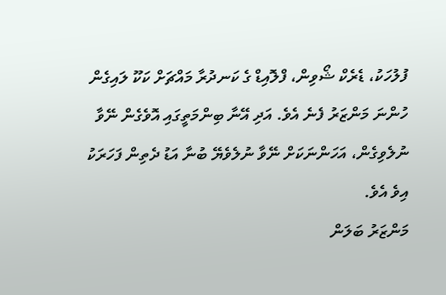ފުލުހަކު، ޑެރެކް ޝޯވިން، ފްލޮއިޑް ގެ ކަނދުރާ މައްޗަށް ކަކޫ ލައިގެން ހުންނަ މަންޒަރު ފެނެ އެވެ. އަދި އޭނާ ބިންމަތީގައި އޮވެގެން ނޭވާ ނުލެވިގެން، އަހަންނަކަށް ނޭވާ ނުލެވެޔޭ ބުނާ އަޑު ދެތިން ފަހަރަކު އިވެ އެވެ.
މަންޒަރު ބަލަން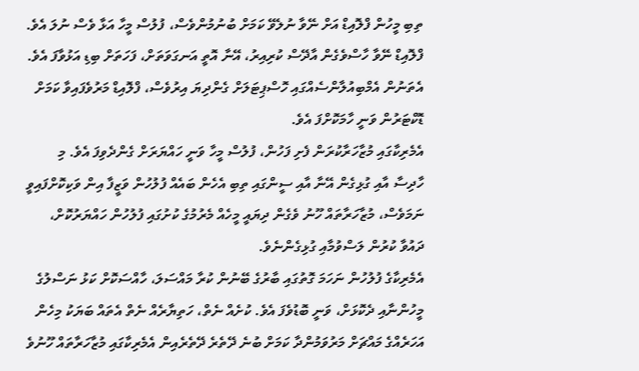ތިބި މީހުން ފްލޮއިޑް އަށް ނޭވާ ނުލެވޭ ކަމަށް ބުނުމުންވެސް، ފުލުސް މީހާ އަޅާ ވެސް ނުލަ އެވެ. ފްލޮއިޑް ނޭވާ ހާސްވެގެން އާދޭސް ކުރިއިރު، އޭނާ އޮތީ އަނގަވަތަށް، ފަހަތަށް ބިޑި އަޅުވާފަ އެވެ. އެތަނުން އެމްބިއުލާންސެއްގައި ހޮސްޕިޓަލަށް ގެންދިޔަ އިރުވެސް، ފްލޮއިޑް މަރުވެފައިވާ ކަމަށް ޑޮކްޓަރުން ވަނީ ހާމަކޮށްފަ އެވެ.
އެމެރިކާގައި މުޒާހަރާކުރަން ފެށި ފަހުން، ފުލުސް މީހާ ވަނީ ހައްޔަރަށް ގެންދެވިފަ އެވެ. މި ހާދިސާ އާއި ގުޅިގެން އޭނާ އާއި ސީންގައި ތިބި އެހެން ބައެއް ފުލުހުން ވަޒީފާ އިން ވަކިކޮށްފައިވީ ނަމަވެސް، މުޒާހަރާތައް ހޫނު ވެގެން ދިޔައީ މީހެއް މެރުމުގެ ކުށުގައި ފުލުހުން ހައްޔަރުކޮށް، ދައުވާ ކުރުން ލަސްވުމާއި ގުޅިގެންނެވެ.
އެމެރިކާގެ ފުލުހުން ނަހަމަ ގޮތުގައި ބާރުގެ ބޭނުން ކުރާ މައްސަލަ، ހާއްސަކޮށް ކަޅު ނަސްލުގެ މީހުންނާއި ދެކޮޅަށް، ވަނީ ބޮޑުވެފަ އެވެ. ކުށެއް ނެތް، ހަތިޔާރެއް ނެތް އެތައް ބަޔަކު މިހެން އަހަރެއްގެ މައްޗަށް މަރުވަމުންދާ ކަމަށް ބުނެ ދޭތެރެ ދޭތެރެއިން އެމެރިކާގައި މުޒާހަރާތައް ހޫނުވެ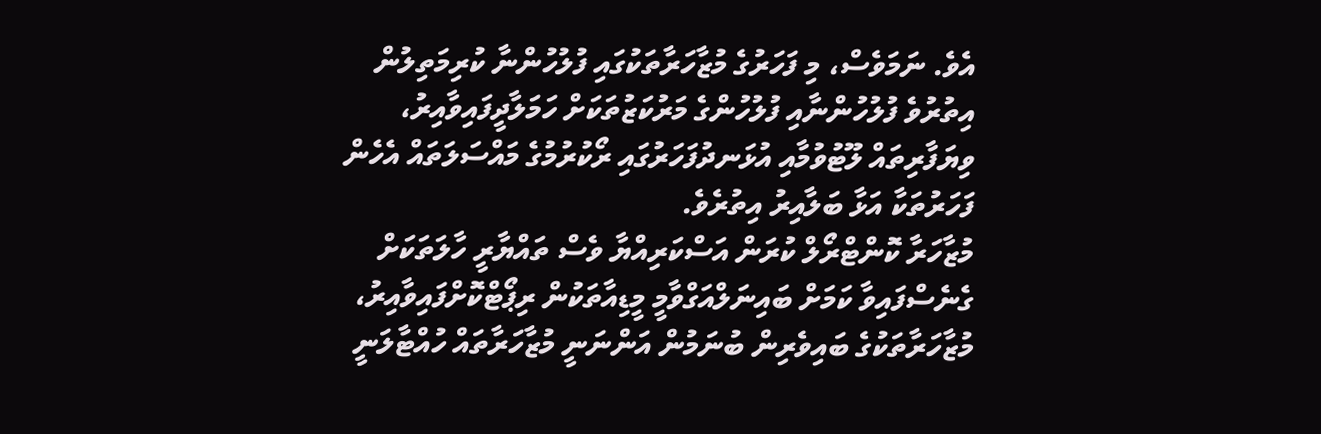އެވެ. ނަމަވެސް، މި ފަހަރުގެ މުޒާހަރާތަކުގައި ފުލުހުންނާ ކުރިމަތިލުން އިތުރުވެ ފުލުހުންނާއި ފުލުހުންގެ މަރުކަޒުތަކަށް ހަމަލާދީފައިވާއިރު، ވިޔަފާރިތައް ލޫޓުވުމާއި އުޅަނދުފަހަރުގައި ރޯކުރުމުގެ މައްސަލަތައް އެހެން ފަހަރުތަކާ އަޅާ ބަލާއިރު އިތުރެވެ.
މުޒާހަރާ ކޮންޓްރޯލް ކުރަން އަސްކަރިއްޔާ ވެސް ތައްޔާރީ ހާލަތަކަށް ގެނެސްފައިވާ ކަމަށް ބައިނަލްއަގްވާމީ މީޑިއާތަކުން ރިޕޯޓްކޮށްފައިވާއިރު، މުޒާހަރާތަކުގެ ބައިވެރިން ބުނަމުން އަންނަނީ މުޒާހަރާތައް ހުއްޓާލަނީ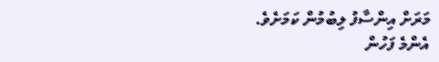މަރަށް އިންސާފު ލިބުމުން ކަމަށެވެ.
އެންމެ ފަހުން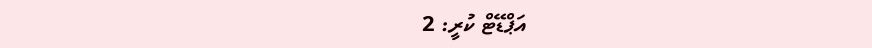އަޕްޑޭޓް ކުރީ: 2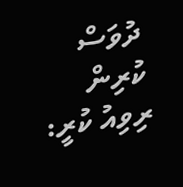ދުވަސް ކުރިން
ރިވިއު ކުރީ: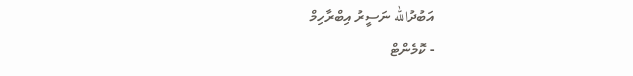އަބުދުالله ނަސީރު އިބްރާހިމް
- ކޮމެންޓް